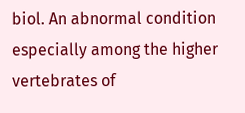biol. An abnormal condition especially among the higher vertebrates of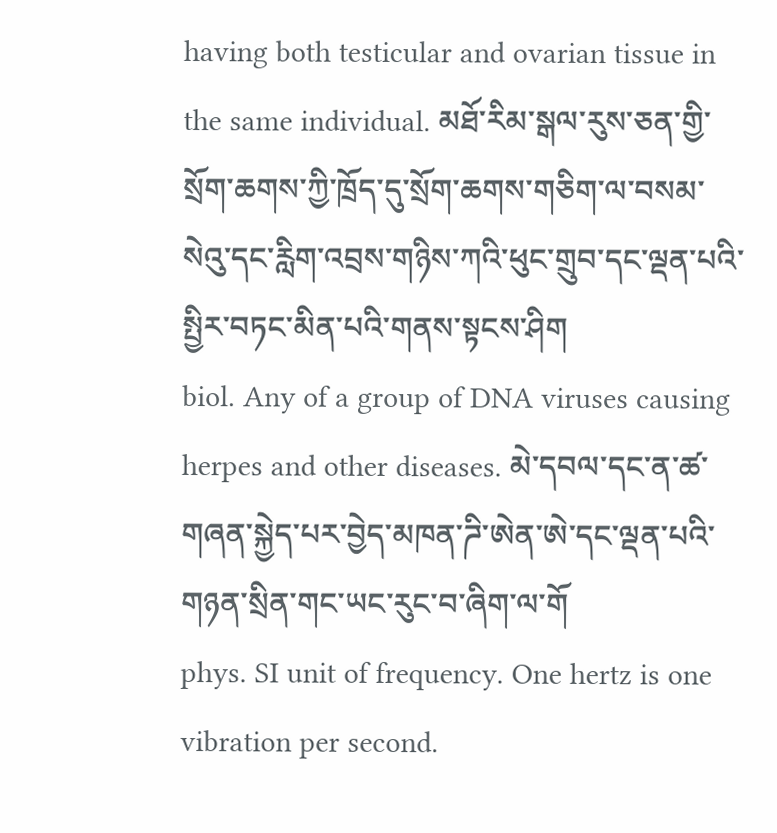having both testicular and ovarian tissue in the same individual. མཐོ་རིམ་སྒལ་རུས་ཅན་གྱི་སྲོག་ཆགས་ཀྱི་ཁྲོད་དུ་སྲོག་ཆགས་གཅིག་ལ་བསམ་སེའུ་དང་རླིག་འབྲས་གཉིས་ཀའི་ཕུང་གྲུབ་དང་ལྡན་པའི་སྤྱིར་བཏང་མིན་པའི་གནས་སྟངས་ཤིག
biol. Any of a group of DNA viruses causing herpes and other diseases. མེ་དབལ་དང་ན་ཚ་གཞན་སྐྱེད་པར་བྱེད་མཁན་ཌི་ཨེན་ཨེ་དང་ལྡན་པའི་གཉན་སྲིན་གང་ཡང་རུང་བ་ཞིག་ལ་གོ
phys. SI unit of frequency. One hertz is one vibration per second.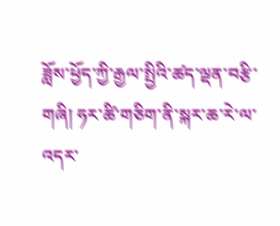ཟློས་ཕྱོད་ཀྱི་རྒྱལ་སྤྱིའི་ཚད་ལྡན་བརྩི་གཞི། ཧར་ཚི་གཅིག་ནི་སྐར་ཆ་རེ་ལ་འདར་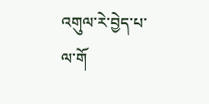འགུལ་རེ་བྱེད་པ་ལ་གོ